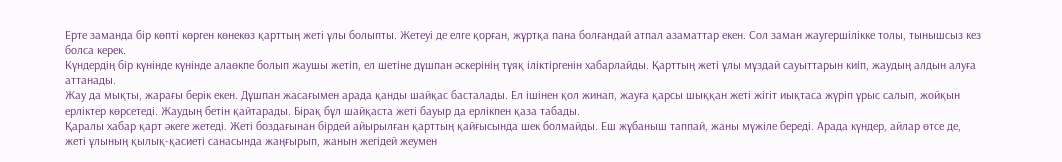Ерте заманда бір көпті көрген көнекөз қарттың жеті ұлы болыпты. Жетеуі де елге қорған, жұртқа пана болғандай атпал азаматтар екен. Сол заман жаугершілікке толы, тынышсыз кез болса керек.
Күндердің бір күнінде күнінде алаөкпе болып жаушы жетіп, ел шетіне дұшпан әскерінің тұяқ іліктіргенін хабарлайды. Қарттың жеті ұлы мұздай сауыттарын киіп, жаудың алдын алуға аттанады.
Жау да мықты, жарағы берік екен. Дұшпан жасағымен арада қанды шайқас басталады. Ел ішінен қол жинап, жауға қарсы шыққан жеті жігіт иықтаса жүріп ұрыс салып, жойқын ерліктер көрсетеді. Жаудың бетін қайтарады. Бірақ бұл шайқаста жеті бауыр да ерлікпен қаза табады.
Қаралы хабар қарт әкеге жетеді. Жеті боздағынан бірдей айырылған қарттың қайғысында шек болмайды. Еш жұбаныш таппай, жаны мүжіле береді. Арада күндер, айлар өтсе де, жеті ұлының қылық-қасиеті санасында жаңғырып, жанын жегідей жеумен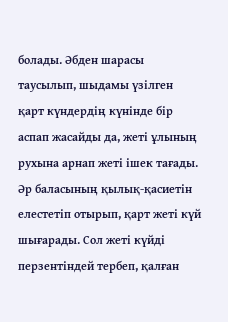болады. Әбден шарасы таусылып, шыдамы үзілген қарт күндердің күнінде бір аспап жасайды да, жеті ұлының рухына арнап жеті ішек тағады.
Әр баласының қылық-қасиетін елестетіп отырып, қарт жеті күй шығарады. Сол жеті күйді перзентіндей тербеп, қалған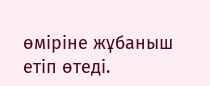өміріне жұбаныш етіп өтеді.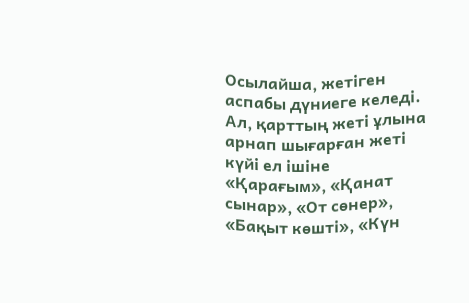Осылайша, жетіген аспабы дүниеге келеді. Ал, қарттың жеті ұлына арнап шығарған жеті күйі ел ішіне «Қарағым», «Қанат сынар», «От сөнер», «Бақыт көшті», «Күн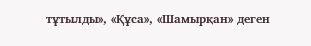тұтылды», «Құса», «Шамырқан» деген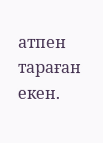атпен тараған екен.